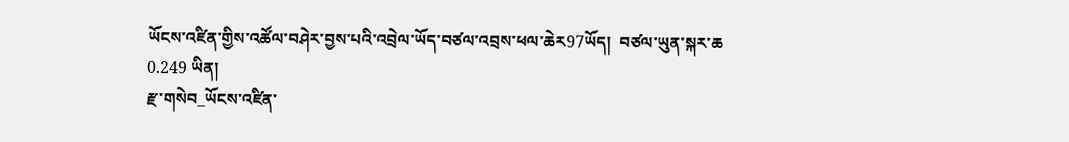ཡོངས་འཛིན་གྱིས་འཚོལ་བཤེར་བྱས་པའི་འབྲེལ་ཡོད་བཙལ་འབྲས་ཕལ་ཆེར97ཡོད།  བཙལ་ཡུན་སྐར་ཆ 0.249 ཡིན།
རྫ་གསེབ_ཡོངས་འཛིན་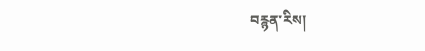བརྙན་རིས།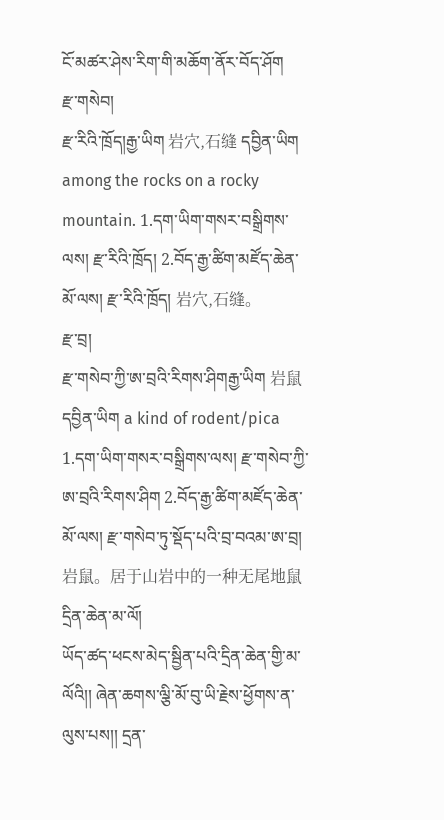ངོ་མཚར་ཤེས་རིག་གི་མཆོག་ནོར་བོད་ཤོག
རྫ་གསེབ།
རྫ་རིའི་ཁྲོད།རྒྱ་ཡིག 岩穴,石缝 དབྱིན་ཡིག among the rocks on a rocky mountain. 1.དག་ཡིག་གསར་བསྒྲིགས་ལས། རྫ་རིའི་ཁྲོད། 2.བོད་རྒྱ་ཚིག་མཛོད་ཆེན་མོ་ལས། རྫ་རིའི་ཁྲོད། 岩穴,石缝。
རྫ་བྲ།
རྫ་གསེབ་ཀྱི་ཨ་བྲའི་རིགས་ཤིགརྒྱ་ཡིག 岩鼠 དབྱིན་ཡིག a kind of rodent/pica 1.དག་ཡིག་གསར་བསྒྲིགས་ལས། རྫ་གསེབ་ཀྱི་ཨ་བྲའི་རིགས་ཤིག 2.བོད་རྒྱ་ཚིག་མཛོད་ཆེན་མོ་ལས། རྫ་གསེབ་ཏུ་སྡོད་པའི་བྲ་བའམ་ཨ་བྲ། 岩鼠。居于山岩中的一种无尾地鼠
དྲིན་ཆེན་མ་ལོ།
ཡོད་ཚད་ཕངས་མེད་སྦྱིན་པའི་དྲིན་ཆེན་གྱི་མ་ལོའི།། ཞེན་ཆགས་ལྕི་མོ་བུ་ཡི་རྗེས་ཕྱོགས་ན་ལུས་པས།། དྲན་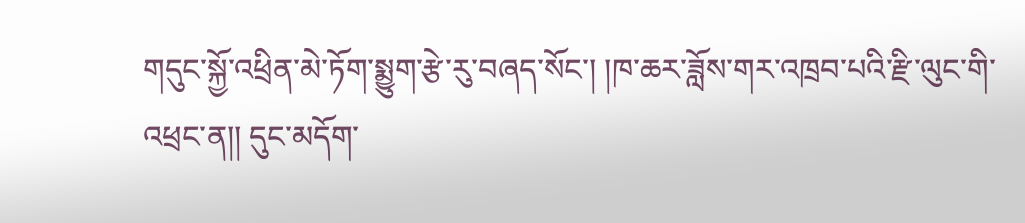གདུང་སྐྱོ་འཕྲིན་མེ་ཏོག་སྨྱུག་རྩེ་རུ་བཞད་སོང་། །ཁ་ཆར་ཟློས་གར་འཁྲབ་པའི་རྫི་ལུང་གི་འཕྲང་ན།། དུང་མདོག་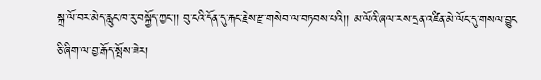སྐྲ་ལོ་བར་མེད་རླུང་ཁ་རུ་བསྐྱོད་ཀྱང་།། བུ་ངའི་དོན་དུ་རྐང་རྗེས་རྫ་གསེབ་ལ་བཏབས་པའི།། མ་ལོའི་ཞལ་རས་དྲན་འཛིན་མེ་ལོང་དུ་གསལ་བྱུང
ཅི་ཞིག་ལ་བྱ་རྒོད་སྤོས་ཟེར།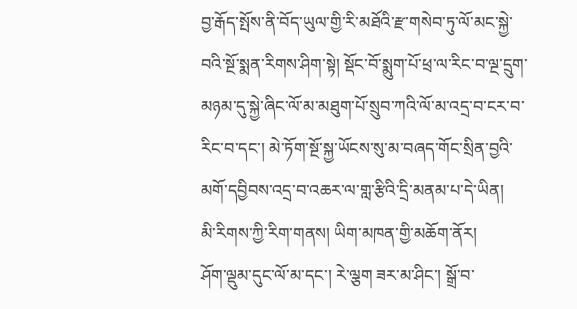བྱ་རྒོད་སྤོས་ནི་བོད་ཡུལ་གྱི་རི་མཐོའི་རྫ་གསེབ་ཏུ་ལོ་མང་སྐྱེ་བའི་སྔོ་སྨན་རིགས་ཤིག་སྟེ། སྡོང་བོ་སྨུག་པོ་ཕྲ་ལ་རིང་བ་ལྔ་དྲུག་མཉམ་དུ་སྐྱེ་ཞིང་ལོ་མ་མཐུག་པོ་སྲུབ་ཀའི་ལོ་མ་འདྲ་བ་ངར་བ་རིང་བ་དང་། མེ་ཏོག་སྔོ་སྐྱ་ཡོངས་སུ་མ་བཞད་གོང་སྲིན་བྱའི་མགོ་དབྱིབས་འདྲ་བ་འཆར་ལ་གླ་རྩིའི་དྲི་མནམ་པ་དེ་ཡིན།
མི་རིགས་ཀྱི་རིག་གནས། ཡིག་མཁན་གྱི་མཆོག་ནོར།
ཤོག་ལྡུམ་དུང་ལོ་མ་དང་། རེ་ལྕག ཟར་མ་ཤིང་། སྒྲོ་བ་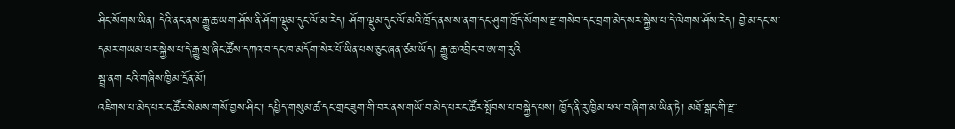ཤིང་སོགས་ཡིན། དེའི་ནང་ནས་རྒྱུ་ཆ་ཡག་ཤོས་ནི་ཤོག་ལྡུམ་དུང་ལོ་མ་རེད། ཤོག་ལྡུམ་དུང་ལོ་མའི་ཁྲོད་ནས་ས་ནག་དང་ཤུག་ཁྲོད་སོགས་རྫ་གསེབ་དང་བྲག་མེད་སར་སྐྱེས་པ་དེ་ལེགས་ཤོས་རེད། བྱེ་མ་དང་ས་དམར་གཡམ་པར་སྐྱེས་པ་དེ་རྒྱུ་སྲ་ཞིང་ཚོས་དཀའ་བ་དང་ཁ་མདོག་སེར་པོ་ཡིན་པས་ཅུང་ཞན་ཙམ་ཡོད། རྒྱུ་ཆ་འབྲིང་བ་ཨ་ག་རུའི
སྦྲ་ནག ངའི་གཞིས་ཁྱིམ་དྲོན་མོ།
འཇིགས་པ་མེད་པར་ང་ཚོར་སེམས་གསོ་བྱས་ཤིང་། དཔྱིད་གསུམ་ཚ་དང་གྲང་ཟུག་གི་བར་ནས་གཡོ་བ་མེད་པར་ང་ཚོར་སྤོབས་པ་བསྐྱེད་པས། ཁྱོད་ནི་རུ་ཁྱིམ་ཕལ་བ་ཞིག་མ་ཡིན་ཏེ། མཐོ་སྒང་གི་རྫ་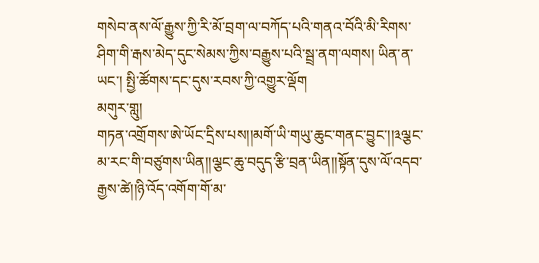གསེབ་ནས་ལོ་རྒྱུས་ཀྱི་རི་མོ་བྲག་ལ་བཀོད་པའི་གནའ་བོའི་མི་རིགས་ཤིག་གི་རྒས་མེད་དུང་སེམས་ཀྱིས་བརྒྱུས་པའི་སྦྲ་ནག་ལགས། ཡིན་ན་ཡང་། སྤྱི་ཚོགས་དང་དུས་རབས་ཀྱི་འགྱུར་ལྡོག
མགུར་གླུ།
གཏན་འགྲོགས་ཨེ་ཡོང་དྲིས་པས།།མགོ་ཡི་གཡུ་ཆུང་གནང་བྱུང་།།༣ལྕང་མ་རང་གི་བཙུགས་ཡིན།།ལྕང་ཆུ་བདུད་རྩི་བྲན་ཡིན།།སྟོན་དུས་ལོ་འདབ་རྒྱས་ཚེ།།ཉི་འོད་འགོག་གོ་མ་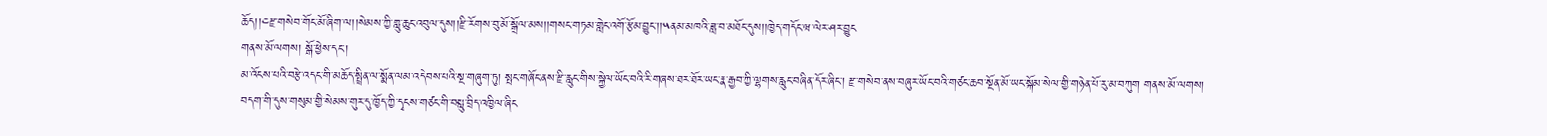ཆོད།།༤རྫ་གསེབ་གོང་མོ་ཞིག་ལ།།སེམས་ཀྱི་གླུ་ཆུང་འབུལ་དུས།།རྫི་རོགས་བུ་མོ་སྒྲོལ་མས།།གསང་གཏམ་གླེང་འགོ་རྩོམ་བྱུང་།།༥ནམ་མཁའི་ཟླ་བ་མཐོང་དུས།།ཁྱེད་གདོང་ཝ་ལེར་ཤར་བྱུང
གནས་མོ་ལགས། སྒོ་ཕྱེས་དང་།
མ་འོངས་པའི་བརྩེ་འདང་གི་མཆོད་སྤྲིན་ལ་སྨོན་ལམ་འདེབས་པའི་སྔ་གཞུག་ཏུ། སྤང་གཞོང་ནས་རྫི་རླུང་གིས་སྐྱེལ་ཡོང་བའི་རི་གཞས་ཐར་ཐོར་ཡང་རྣ་རྒྱབ་ཀྱི་ལྷགས་རླུང་བཞིན་དོར་ཞིང་། རྫ་གསེབ་ནས་བཞུར་ཡོང་བའི་གཙང་ཆབ་སྔོན་མོ་ཡང་སྐོམ་སེལ་གྱི་གཉེན་པོ་རུ་མ་བཀུག གནས་མོ་ལགས། བདག་གི་དུས་གསུམ་གྱི་སེམས་གུར་དུ་ཁྱོད་ཀྱི་དྭངས་གཙང་གི་བསླུ་བྲིད་འཁྱིལ་ཞིང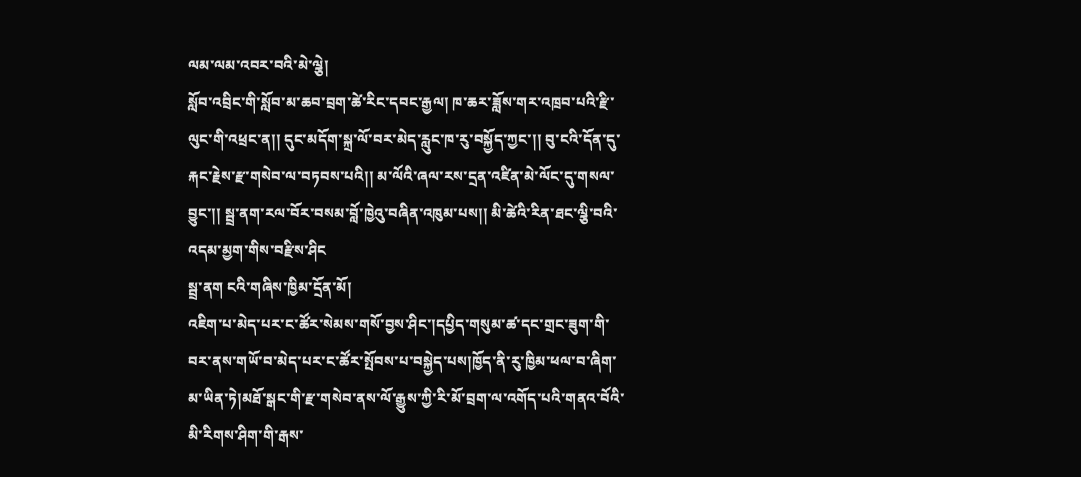ལམ་ལམ་འབར་བའི་མེ་ལྕེ།
སློབ་འབྲིང་གི་སློབ་མ་ཆབ་བྲག་ཚེ་རིང་དབང་རྒྱལ། ཁ་ཆར་ཟློས་གར་འཁྲབ་པའི་རྫི་ལུང་གི་འཕྲང་ན།། དུང་མདོག་སྐྲ་ལོ་བར་མེད་རླུང་ཁ་རུ་བསྐྱོད་ཀྱང་།། བུ་ངའི་དོན་དུ་རྐང་རྗེས་རྫ་གསེབ་ལ་བཏབས་པའི།། མ་ལོའི་ཞལ་རས་དྲན་འཛིན་མེ་ལོང་དུ་གསལ་བྱུང་།། སྦྲ་ནག་རལ་བོར་བསམ་བློ་ཁྱེའུ་བཞིན་འཁུམ་པས།། མི་ཚེའི་རིན་ཐང་ལྕི་བའི་འདམ་མྱག་གིས་བརྫིས་ཤིང
སྦྲ་ནག ངའི་གཞིས་ཁྱིམ་དྲོན་མོ།
འཇིག་པ་མེད་པར་ང་ཚོར་སེམས་གསོ་བྱས་ཤིང་།དཔྱིད་གསུམ་ཚ་དང་གྲང་ཟུག་གི་བར་ནས་གཡོ་བ་མེད་པར་ང་ཚོར་སྤོབས་པ་བསྐྱེད་པས།ཁྱོད་ནི་རུ་ཁྱིམ་ཕལ་བ་ཞིག་མ་ཡིན་ཏེ།མཐོ་སྒང་གི་རྫ་གསེབ་ནས་ལོ་རྒྱུས་ཀྱི་རི་མོ་བྲག་ལ་འགོད་པའི་གནའ་བོའི་མི་རིགས་ཤིག་གི་རྒས་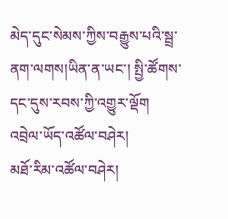མེད་དུང་སེམས་ཀྱིས་བརྒྱུས་པའི་སྦྲ་ནག་ལགས།ཡིན་ན་ཡང་། སྤྱི་ཚོགས་དང་དུས་རབས་ཀྱི་འགྱུར་ལྡོག
འབྲེལ་ཡོད་འཚོལ་བཤེར།
མཐོ་རིམ་འཚོལ་བཤེར།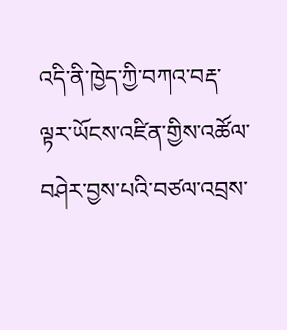འདི་ནི་ཁྱེད་ཀྱི་བཀའ་བརྡ་ལྟར་ཡོངས་འཛིན་གྱིས་འཚོལ་བཤེར་བྱས་པའི་བཙལ་འབྲས་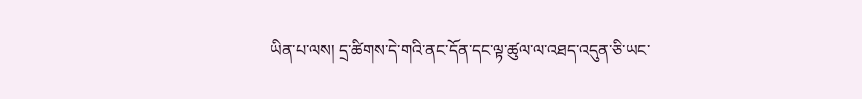ཡིན་པ་ལས། དྲ་ཚིགས་དེ་གའི་ནང་དོན་དང་ལྟ་ཚུལ་ལ་འཐད་འདུན་ཅི་ཡང་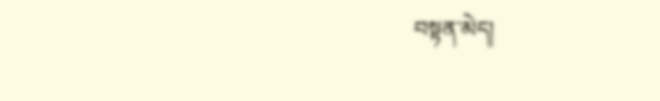བསྟན་མེད།